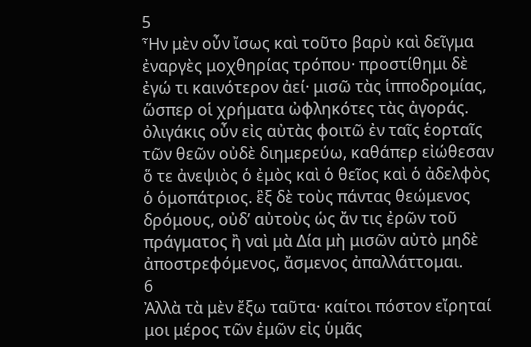5
Ἦν μὲν οὖν ἴσως καὶ τοῦτο βαρὺ καὶ δεῖγμα ἐναργὲς μοχθηρίας τρόπου· προστίθημι δὲ ἐγώ τι καινότερον ἀεί· μισῶ τὰς ἱπποδρομίας, ὥσπερ οἱ χρήματα ὠφληκότες τὰς ἀγοράς. ὀλιγάκις οὖν εἰς αὐτὰς φοιτῶ ἐν ταῖς ἑορταῖς τῶν θεῶν οὐδὲ διημερεύω, καθάπερ εἰώθεσαν ὅ τε ἀνεψιὸς ὁ ἐμὸς καὶ ὁ θεῖος καὶ ὁ ἀδελφὸς ὁ ὁμοπάτριος. ἓξ δὲ τοὺς πάντας θεώμενος δρόμους, οὐδ’ αὐτοὺς ὡς ἄν τις ἐρῶν τοῦ πράγματος ἢ ναὶ μὰ Δία μὴ μισῶν αὐτὸ μηδὲ ἀποστρεφόμενος, ἄσμενος ἀπαλλάττομαι.
6
Ἀλλὰ τὰ μὲν ἔξω ταῦτα· καίτοι πόστον εἴρηταί μοι μέρος τῶν ἐμῶν εἰς ὑμᾶς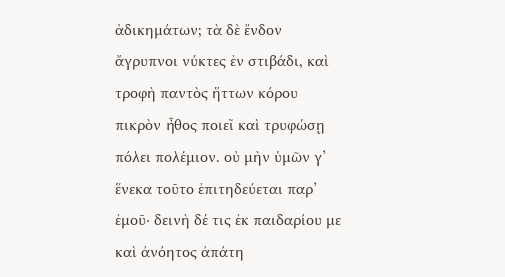ἀδικημάτων; τὰ δὲ ἔνδον ἄγρυπνοι νύκτες ἐν στιβάδι, καὶ τροφὴ παντὸς ἥττων κόρου πικρὸν ἦθος ποιεῖ καὶ τρυφώσῃ πόλει πολέμιον. οὐ μὴν ὑμῶν γ’ ἕνεκα τοῦτο ἐπιτηδεύεται παρ’ ἐμοῦ· δεινὴ δέ τις ἐκ παιδαρίου με καὶ ἀνόητος ἀπάτη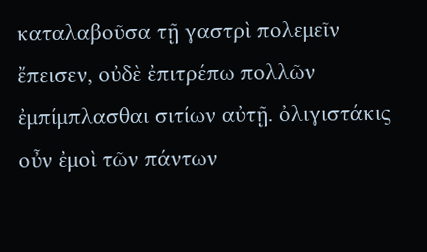καταλαβοῦσα τῇ γαστρὶ πολεμεῖν ἔπεισεν, οὐδὲ ἐπιτρέπω πολλῶν ἐμπίμπλασθαι σιτίων αὐτῇ. ὀλιγιστάκις οὖν ἐμοὶ τῶν πάντων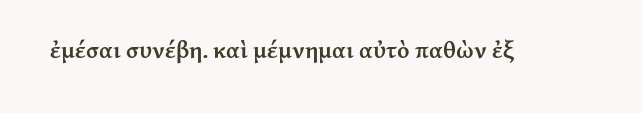ἐμέσαι συνέβη. καὶ μέμνημαι αὐτὸ παθὼν ἐξ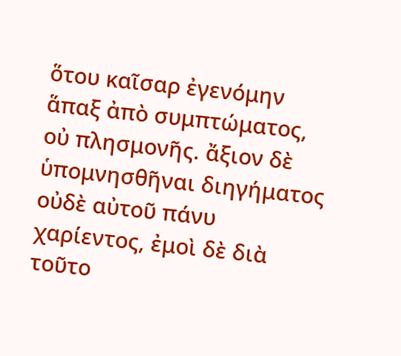ὅτου καῖσαρ ἐγενόμην ἅπαξ ἀπὸ συμπτώματος, οὐ πλησμονῆς. ἄξιον δὲ ὑπομνησθῆναι διηγήματος οὐδὲ αὐτοῦ πάνυ χαρίεντος, ἐμοὶ δὲ διὰ τοῦτο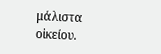μάλιστα οἰκείου.